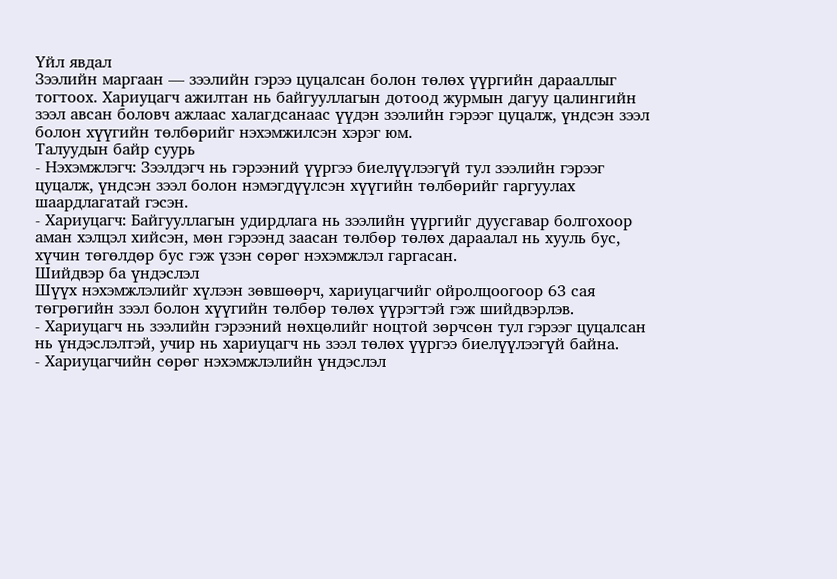Үйл явдал
Зээлийн маргаан — зээлийн гэрээ цуцалсан болон төлөх үүргийн дарааллыг тогтоох. Хариуцагч ажилтан нь байгууллагын дотоод журмын дагуу цалингийн зээл авсан боловч ажлаас халагдсанаас үүдэн зээлийн гэрээг цуцалж, үндсэн зээл болон хүүгийн төлбөрийг нэхэмжилсэн хэрэг юм.
Талуудын байр суурь
- Нэхэмжлэгч: Зээлдэгч нь гэрээний үүргээ биелүүлээгүй тул зээлийн гэрээг цуцалж, үндсэн зээл болон нэмэгдүүлсэн хүүгийн төлбөрийг гаргуулах шаардлагатай гэсэн.
- Хариуцагч: Байгууллагын удирдлага нь зээлийн үүргийг дуусгавар болгохоор аман хэлцэл хийсэн, мөн гэрээнд заасан төлбөр төлөх дараалал нь хууль бус, хүчин төгөлдөр бус гэж үзэн сөрөг нэхэмжлэл гаргасан.
Шийдвэр ба үндэслэл
Шүүх нэхэмжлэлийг хүлээн зөвшөөрч, хариуцагчийг ойролцоогоор 63 сая төгрөгийн зээл болон хүүгийн төлбөр төлөх үүрэгтэй гэж шийдвэрлэв.
- Хариуцагч нь зээлийн гэрээний нөхцөлийг ноцтой зөрчсөн тул гэрээг цуцалсан нь үндэслэлтэй, учир нь хариуцагч нь зээл төлөх үүргээ биелүүлээгүй байна.
- Хариуцагчийн сөрөг нэхэмжлэлийн үндэслэл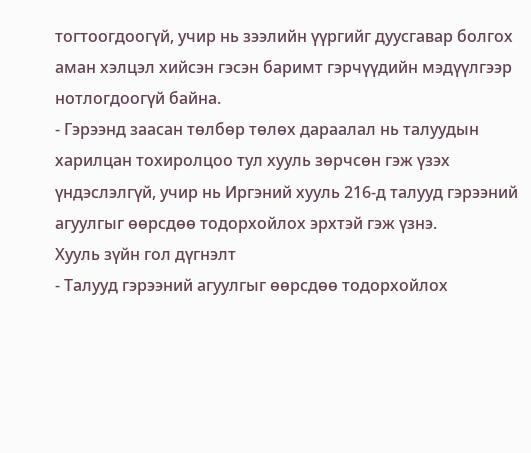тогтоогдоогүй, учир нь зээлийн үүргийг дуусгавар болгох аман хэлцэл хийсэн гэсэн баримт гэрчүүдийн мэдүүлгээр нотлогдоогүй байна.
- Гэрээнд заасан төлбөр төлөх дараалал нь талуудын харилцан тохиролцоо тул хууль зөрчсөн гэж үзэх үндэслэлгүй, учир нь Иргэний хууль 216-д талууд гэрээний агуулгыг өөрсдөө тодорхойлох эрхтэй гэж үзнэ.
Хууль зүйн гол дүгнэлт
- Талууд гэрээний агуулгыг өөрсдөө тодорхойлох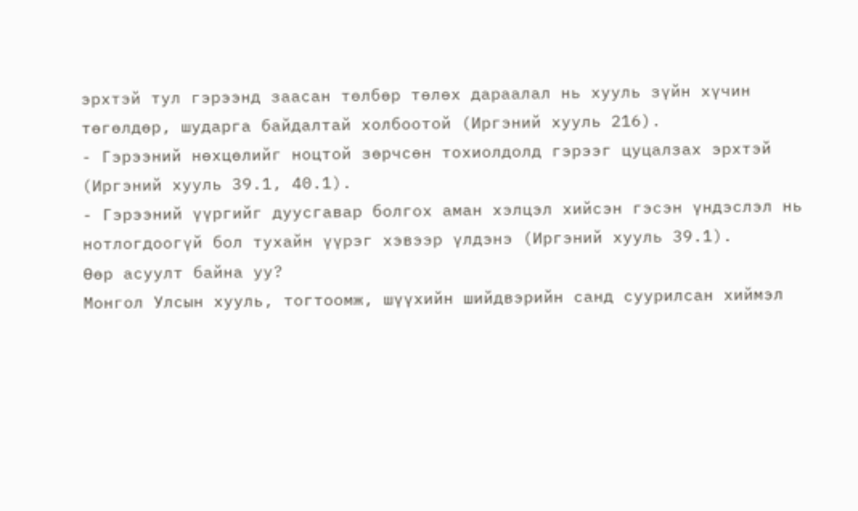эрхтэй тул гэрээнд заасан төлбөр төлөх дараалал нь хууль зүйн хүчин төгөлдөр, шударга байдалтай холбоотой (Иргэний хууль 216).
- Гэрээний нөхцөлийг ноцтой зөрчсөн тохиолдолд гэрээг цуцалзах эрхтэй (Иргэний хууль 39.1, 40.1).
- Гэрээний үүргийг дуусгавар болгох аман хэлцэл хийсэн гэсэн үндэслэл нь нотлогдоогүй бол тухайн үүрэг хэвээр үлдэнэ (Иргэний хууль 39.1).
Өөр асуулт байна уу?
Монгол Улсын хууль, тогтоомж, шүүхийн шийдвэрийн санд суурилсан хиймэл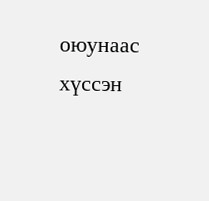оюунаас хүссэн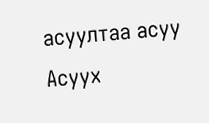асуултаа асуу
Асуух